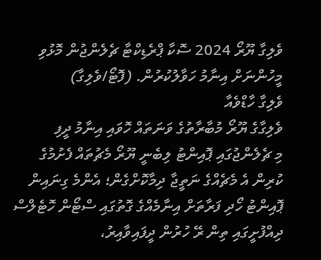ވެލިގާ ޔޫރޯ 2024 ސޮކާ ޕްރެޑިކްޓާ ޗެލެންޖުން މޮޅުވި މީހުންނަށް އިނާމު ހަވާލުކުރުން. (ފޮޓޯ/ވެލިގާ)
ވެލިގާ ހާޑްވެއާ
ވެލިގާގެ ޔޫރޯ މުބާރާތުގެ ވަނަތައް ހޮވައި އިނާމު ދީފި
މި ޗެލެންޖުގައި ޕޮއިންޓު ލިބެނީ ޔޫރޯ މެޗުތައް ފެށުމުގެ ކުރިން އެ މެޗެއްގެ ނަތީޖާ ދިމާކޮށްގެން؛ އެންމެ ގިނައިން ޕޮއިންޓު ހޯދި ފަރާތަށް އިނާމެއްގެ ގޮތުގައި ސްޓޯން ހޮޓެލްސް ދިއްފުށީގައި ތިން ރޭ ހުރުން ދީފައިވާއިރު،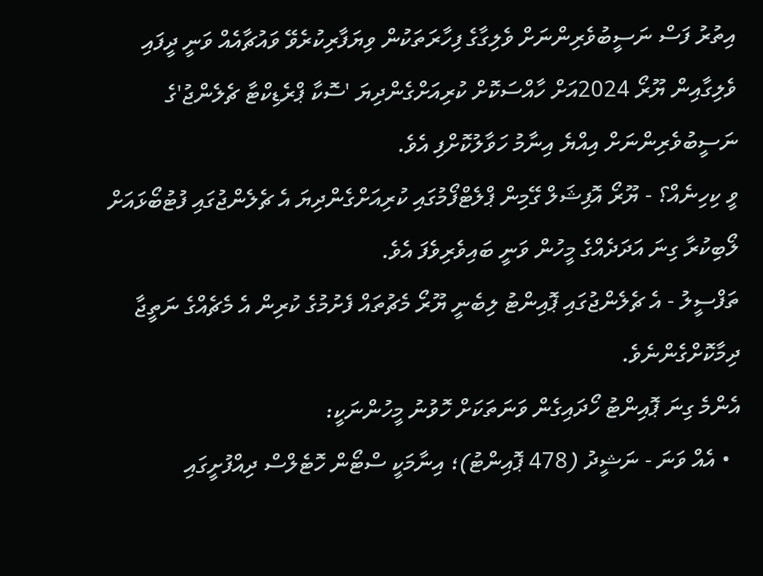އިތުރު ފަސް ނަސީބުވެރިންނަށް ވެލިގާގެ ފިހާރަތަކުން ވިޔަފާރިކުރެވޭ ވައުޗާއެއް ވަނީ ދީފައި
ވެލިގާއިން ޔޫރޯ 2024އަށް ހާއްސަކޮށް ކުރިއަށްގެންދިޔަ 'ސޮކާ ޕްރެޑިކްޓާ ޗެލެންޖު'ގެ ނަސީބުވެރިންނަށް އިއްޔެ އިނާމު ހަވާލުކޮށްފި އެވެ.
ވީ ކިހިނެއް؟ - ޔޫރޯ އޮފިޝަލް ގޭމިން ޕްލެޓްފޯމުގައި ކުރިއަށްގެންދިޔަ އެ ޗެލެންޖުގައި ފުޓުބޯޅައަށް ލޯބިކުރާ ގިނަ އަދަދެއްގެ މީހުން ވަނީ ބައިވެރިވެފަ އެވެ.
ތަފްސީލު - އެ ޗެލެންޖުގައި ޕޮއިންޓު ލިބެނީ ޔޫރޯ މެޗުތައް ފެށުމުގެ ކުރިން އެ މެޗެއްގެ ނަތީޖާ ދިމާކޮށްގެންނެވެ.
އެންމެ ގިނަ ޕޮއިންޓު ހޯދައިގެން ވަނަތަކަށް ހޮވުނު މީހުންނަކީ:
  • އެއް ވަނަ - ނަޝީދު (478 ޕޮއިންޓު)؛ އިނާމަކީ ސްޓޯން ހޮޓެލްސް ދިއްފުށީގައި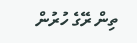ތިން ރޭގެ ހުރުން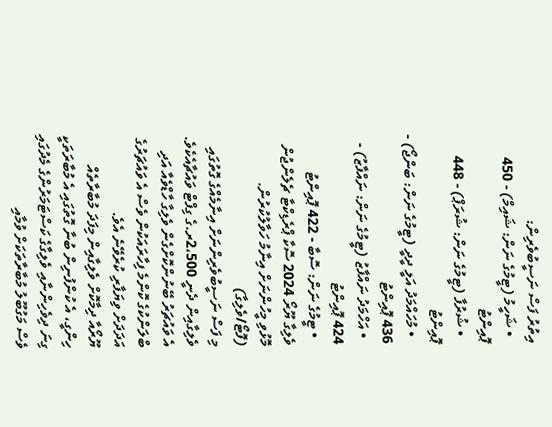އިތުރު ފަސް ނަސީބުވެރިން:
  • ޝަހީމު (ޓީމުގެ ނަން: ޝައިމް) - 450 ޕޮއިންޓު
  • ޝުރުފާ (ޓީމުގެ ނަން: ޝުރަޕް) - 448 ޕޮއިންޓު
  • މުހައްމަދު އަލީ ދީދީ (ޓީމުގެ ނަން: ބަންޖޯ) - 436 ޕޮއިންޓު
  • އަހްމަދު ނައްފާޒު (ޓީމުގެ ނަން: ނައްފާޒު) - 424 ޕޮއިންޓު
  • ޓީމުގެ ނަން: ސޮބާ - 422 ޕޮއިންޓު
ވެލިގާ ޔޫރޯ 2024 ސޮކާ ޕްރެޑިކްޓާ ޗެލެންޖުން މޮޅުވި މީހުންނަށް އިނާމު ހަވާލުކުރުން. (ފޮޓޯ/ވެލިގާ)
މި ފަސް ނަސީބުވެރިންނަށް އިނާމެއްގެ ގޮތުގައި ވެލިގާއިން ދެނީ 2،500ރ.ގެ ގިފްޓް ވައުޗާއެކެވެ. އެ ވައުޗަރު ބޭނުންކޮށްގެން ވެލިގާ ހާޑްވެއާ އަދި ބްލަންކުގެ ކޮންމެ ފިހާރައަކުން ވެސް އެ ވައުޗަރުގެ އަދަދަށް ވިޔަފާރި ކުރެވޭނެ އެވެ.
ޔޫރޯއާ ދިމާކޮށް ވެލިގާއިން މިފަދަ މުބާރާތެއް ހިންގީ، އެ ކުންފުނިން ބުނާ ގޮތުގައި އެ މުބާރަތަކީ ގިނަ ދިވެހިންނާއި ވެލިގާގެ ކަސްޓަމަރުންގެ މެދުގައި ވެސް މަގުބޫލު މުބާރާތަކަށް ވުމާއި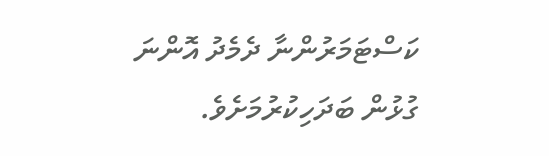ކަސްޓަމަރުންނާ ދެމެދު އޮންނަ ގުޅުން ބަދަހިކުރުމަށެވެ.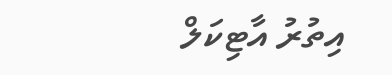އިތުރު އާޓިކަލް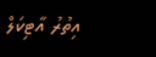އިތުރު އާޓިކަލް